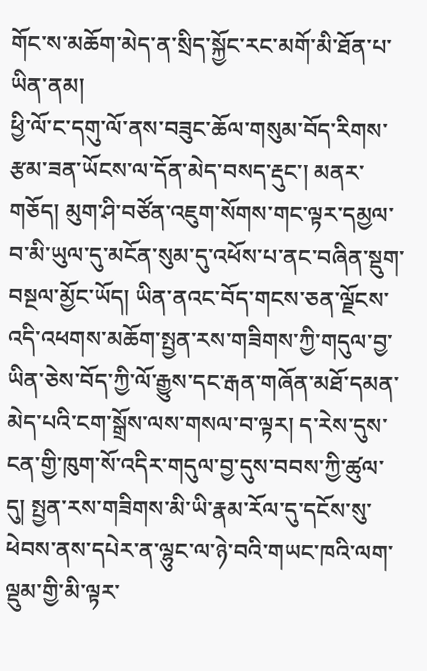གོང་ས་མཆོག་མེད་ན་སྲིད་སྐྱོང་རང་མགོ་མི་ཐོན་པ་ཡིན་ནམ།
ཕྱི་ལོ་ང་དགུ་ལོ་ནས་བཟུང་ཆོལ་གསུམ་བོད་རིགས་རྩམ་ཟན་ཡོངས་ལ་དོན་མེད་བསད་རྡུང་། མནར་གཅོད། མུག་ཤི་བཙོན་འཇུག་སོགས་གང་ལྟར་དམྱལ་བ་མི་ཡུལ་དུ་མངོན་སུམ་དུ་འཕོས་པ་ནང་བཞིན་སྡུག་བསྔལ་མྱོང་ཡོད། ཡིན་ནའང་བོད་གངས་ཅན་ལྗོངས་འདི་འཕགས་མཆོག་སྤྱན་རས་གཟིགས་ཀྱི་གདུལ་བྱ་ཡིན་ཅེས་བོད་ཀྱི་ལོ་རྒྱུས་དང་རྒན་གཞོན་མཐོ་དམན་མེད་པའི་ངག་སྒྲོས་ལས་གསལ་བ་ལྟར། ད་རེས་དུས་ངན་གྱི་ཁུག་སོ་འདིར་གདུལ་བྱ་དུས་བབས་ཀྱི་ཚུལ་དུ། སྤྱན་རས་གཟིགས་མི་ཡི་རྣམ་རོལ་དུ་དངོས་སུ་ཕེབས་ནས་དཔེར་ན་ལྷུང་ལ་ཉེ་བའི་གཡང་ཁའི་ལག་ལྡུམ་གྱི་མི་ལྟར་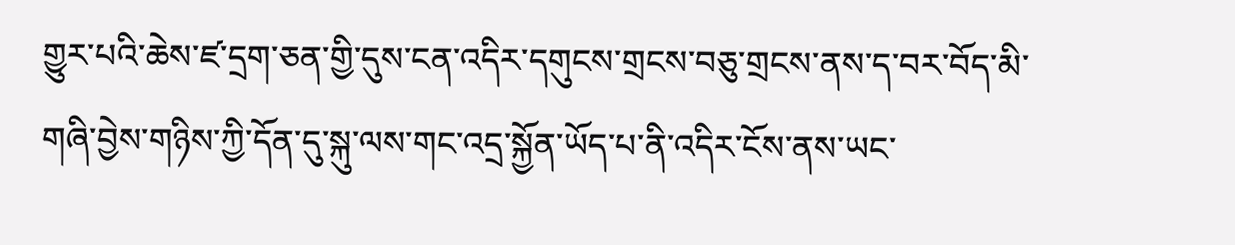གྱུར་པའི་ཆེས་ཛ་དྲག་ཅན་གྱི་དུས་ངན་འདིར་དགུངས་གྲངས་བཅུ་གྲངས་ནས་ད་བར་བོད་མི་གཞི་བྱེས་གཉིས་ཀྱི་དོན་དུ་སྐུ་ལས་གང་འདྲ་སྐྱོན་ཡོད་པ་ནི་འདིར་ངོས་ནས་ཡང་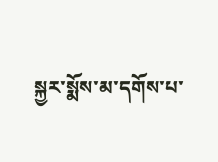སྐྱར་སྨོས་མ་དགོས་པ་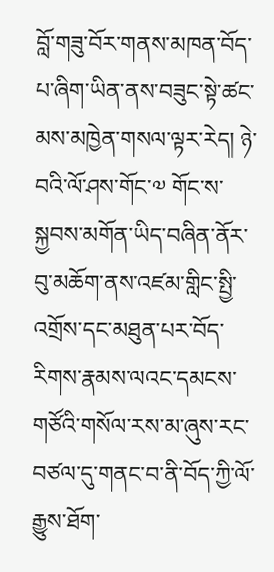བློ་གཟུ་བོར་གནས་མཁན་བོད་པ་ཞིག་ཡིན་ནས་བཟུང་སྟེ་ཚང་མས་མཁྱེན་གསལ་ལྟར་རེད། ཉེ་བའི་ལོ་ཤས་གོང་༧ གོང་ས་སྐྱབས་མགོན་ཡིད་བཞིན་ནོར་བུ་མཆོག་ནས་འཛམ་གླིང་སྤྱི་འགྲོས་དང་མཐུན་པར་བོད་རིགས་རྣམས་ལའང་དམངས་གཙོའི་གསོལ་རས་མ་ཞུས་རང་བཙལ་དུ་གནང་བ་ནི་བོད་ཀྱི་ལོ་རྒྱུས་ཐོག་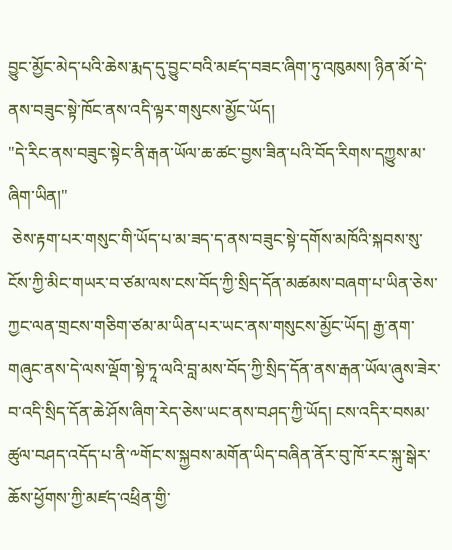བྱུང་མྱོང་མེད་པའི་ཆེས་རྨད་དུ་བྱུང་བའི་མཛད་བཟང་ཞིག་ཏུ་འཁུམས། ཉིན་མོ་དེ་ནས་བཟུང་སྟེ་ཁོང་ནས་འདི་ལྟར་གསུངས་མྱོང་ཡོད།
"དེ་རིང་ནས་བཟུང་སྟེང་ནི་རྒན་ཡོལ་ཆ་ཚང་བྱས་ཟིན་པའི་བོད་རིགས་དཀྱུས་མ་ཞིག་ཡིན།"
 ཅེས་རྟག་པར་གསུང་གི་ཡོད་པ་མ་ཟད་ད་ནས་བཟུང་སྟེ་དགོས་མཁོའི་སྐབས་སུ་ངོས་ཀྱི་མིང་གཡར་བ་ཙམ་ལས་ངས་བོད་ཀྱི་སྲིད་དོན་མཚམས་བཞག་པ་ཡིན་ཅེས་ཀྱང་ལན་གྲངས་གཅིག་ཙམ་མ་ཡིན་པར་ཡང་ནས་གསུངས་མྱོང་ཡོད། རྒྱ་ནག་གཞུང་ནས་དེ་ལས་ལྡོག་སྟེ་ཏཱ་ལའི་བླ་མས་བོད་ཀྱི་སྲིད་དོན་ནས་རྒན་ཡོལ་ཞུས་ཟེར་བ་འདི་སྲིད་དོན་ཆེ་ཤོས་ཞིག་རེད་ཅེས་ཡང་ནས་བཤད་ཀྱི་ཡོད། ངས་འདིར་བསམ་ཚུལ་བཤད་འདོད་པ་ནི་༸གོང་ས་སྐྱབས་མགོན་ཡིད་བཞིན་ནོར་བུ་ཁོ་རང་སྐུ་སྒེར་ཆོས་ཕྱོགས་ཀྱི་མཛད་འཕྲིན་གྱི་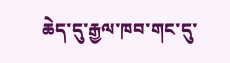ཆེད་དུ་རྒྱལ་ཁབ་གང་དུ་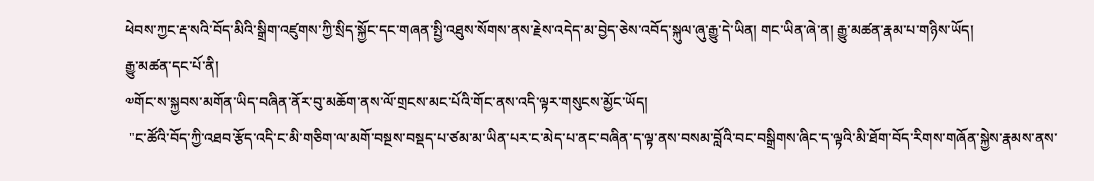ཕེབས་ཀྱང་རྡ་སའི་བོད་མིའི་སྒྲིག་འཛུགས་ཀྱི་སྲིད་སྐྱོང་དང་གཞན་སྤྱི་འཐུས་སོགས་ནས་རྗེས་འདེད་མ་བྱེད་ཅེས་འབོད་སྐུལ་ཞུ་རྒྱུ་དེ་ཡིན། གང་ཡིན་ཞེ་ན། རྒྱུ་མཚན་རྣམ་པ་གཉིས་ཡོད།
རྒྱུ་མཚན་དང་པོ་ནི།
༧གོང་ས་སྐྱབས་མགོན་ཡིད་བཞིན་ནོར་བུ་མཆོག་ནས་ལོ་གྲངས་མང་པོའི་གོང་ནས་འདི་ལྟར་གསུངས་མྱོང་ཡོད།
 "ང་ཚོའི་བོད་ཀྱི་འཐབ་རྩོད་འདི་ང་མི་གཅིག་ལ་མགོ་བསྔས་བསྡད་པ་ཙམ་མ་ཡིན་པར་ང་མེད་པ་ནང་བཞིན་ད་ལྟ་ནས་བསམ་བློའི་བང་བསྒྲིགས་ཞིང་ད་ལྟའི་མི་ཐོག་བོད་རིགས་གཞོན་སྐྱེས་རྣམས་ནས་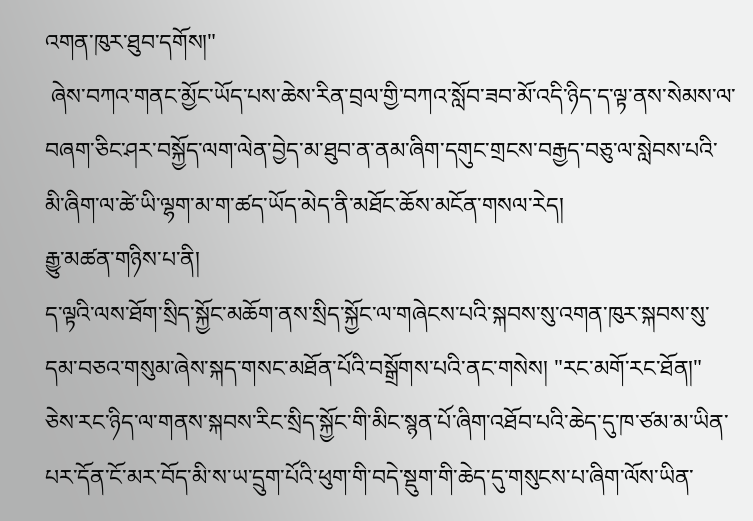འགན་ཁུར་ཐུབ་དགོས།"
 ཞེས་བཀའ་གནང་མྱོང་ཡོད་པས་ཆེས་རིན་བྲལ་གྱི་བཀའ་སློབ་ཟབ་མོ་འདི་ཉིད་ད་ལྟ་ནས་སེམས་ལ་བཞག་ཅིང་ཤར་བསྐྱོད་ལག་ལེན་བྱེད་མ་ཐུབ་ན་ནམ་ཞིག་དགུང་གྲངས་བརྒྱད་བཅུ་ལ་སླེབས་པའི་མི་ཞིག་ལ་ཚེ་ཡི་ལྷག་མ་ག་ཚད་ཡོད་མེད་ནི་མཐོང་ཆོས་མངོན་གསལ་རེད།
རྒྱུ་མཚན་གཉིས་པ་ནི།
ད་ལྟའི་ལས་ཐོག་སྲིད་སྐྱོང་མཆོག་ནས་སྲིད་སྐྱོང་ལ་གཞེངས་པའི་སྐབས་སུ་འགན་ཁུར་སྐབས་སུ་དམ་བཅའ་གསུམ་ཞེས་སྐད་གསང་མཐོན་པོའི་བསྒྲོགས་པའི་ནང་གསེས། "རང་མགོ་རང་ཐོན།" ཅེས་རང་ཉིད་ལ་གནས་སྐབས་རིང་སྲིད་སྐྱོང་གི་མིང་སྙན་པོ་ཞིག་འཐོབ་པའི་ཆེད་དུ་ཁ་ཙམ་མ་ཡིན་པར་དོན་ངོ་མར་བོད་མི་ས་ཡ་དྲུག་པོའི་ཕུག་གི་བདེ་སྡུག་གི་ཆེད་དུ་གསུངས་པ་ཞིག་ལོས་ཡིན་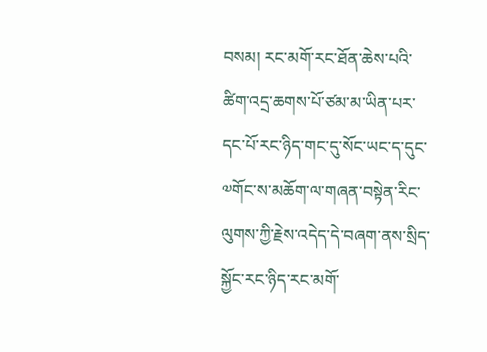བསམ། རང་མགོ་རང་ཐོན་ཆེས་པའི་ཚིག་འདྲ་ཆགས་པོ་ཙམ་མ་ཡིན་པར་དང་པོ་རང་ཉིད་གང་དུ་སོང་ཡང་ད་དུང་༧གོང་ས་མཆོག་ལ་གཞན་བསྟེན་རིང་ལུགས་ཀྱི་རྗེས་འདེད་དེ་བཞག་ནས་སྲིད་སྐྱོང་རང་ཉིད་རང་མགོ་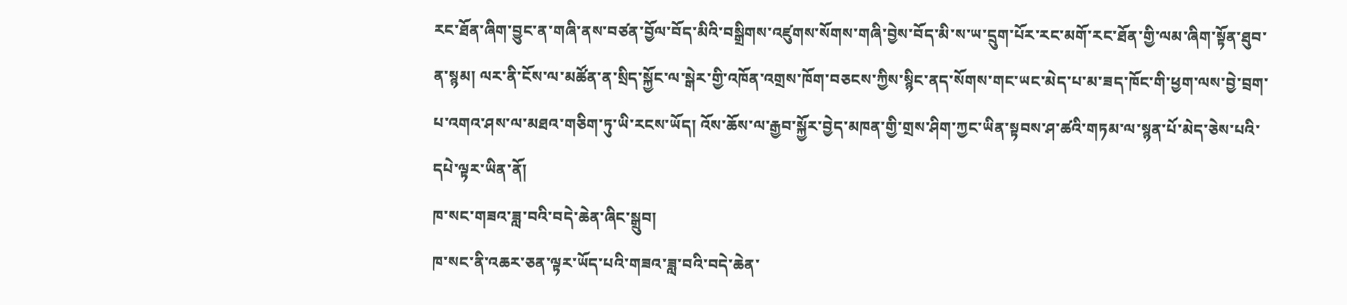རང་ཐོན་ཞིག་བྱུང་ན་གཞི་ནས་བཙན་བྱོལ་བོད་མིའི་བསྒྲིགས་འཛུགས་སོགས་གཞི་བྱེས་བོད་མི་ས་ཡ་དྲུག་པོར་རང་མགོ་རང་ཐོན་གྱི་ལམ་ཞིག་སྟོན་ཐུབ་ན་སྙམ། ལར་ནི་ངོས་ལ་མཚོན་ན་སྲིད་སྐྱོང་ལ་སྒེར་གྱི་འཁོན་འགྲས་ཁོག་བཅངས་ཀྱིས་སྙིང་ནད་སོགས་གང་ཡང་མེད་པ་མ་ཟད་ཁོང་གི་ཕྱག་ལས་བྱེ་བྲག་པ་འགའ་ཤས་ལ་མཐའ་གཅིག་ཏུ་ཡི་རངས་ཡོད། འོས་ཆོས་ལ་རྒྱབ་སྐྱོར་བྱེད་མཁན་གྱི་གྲས་ཤིག་ཀྱང་ཡིན་སྟབས་ཤ་ཚའི་གཏམ་ལ་སྙན་པོ་མེད་ཅེས་པའི་དཔེ་ལྟར་ཡིན་ནོ།
ཁ་སང་གཟའ་ཟླ་བའི་བདེ་ཆེན་ཞིང་སྒྲུབ།
ཁ་སང་ནི་འཆར་ཅན་ལྟར་ཡོད་པའི་གཟའ་ཟླ་བའི་བདེ་ཆེན་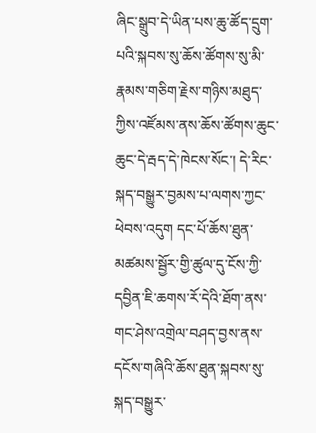ཞིང་སྒྲུབ་དེ་ཡིན་པས་ཆུ་ཚོད་དྲུག་པའི་སྐབས་སུ་ཆོས་ཚོགས་སུ་མི་རྣམས་གཅིག་རྗེས་གཉིས་མཐུད་ཀྱིས་འཛོམས་ནས་ཆོས་ཚོགས་ཆུང་ཆུང་དེ་རྦད་དེ་ཁེངས་སོང་། དེ་རིང་སྐད་བསྒྱུར་བྱམས་པ་ལགས་ཀྱང་ཕེབས་འདུག དང་པོ་ཆོས་ཐུན་མཚམས་སྦྱོར་གྱི་ཚུལ་དུ་ངོས་ཀྱི་དབྱིན་ཇི་ཆགས་རོ་དེའི་ཐོག་ནས་གང་ཤེས་འགྲེལ་བཤད་བྱས་ནས་དངོས་གཞིའི་ཆོས་ཐུན་སྐབས་སུ་སྐད་བསྒྱུར་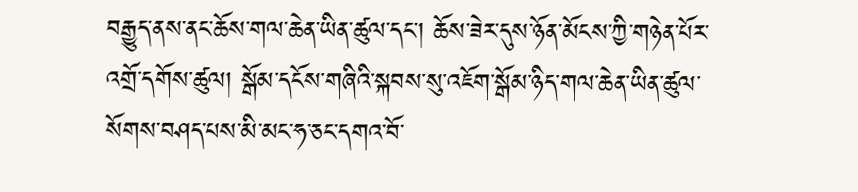བརྒྱུད་ནས་ནང་ཆོས་གལ་ཆེན་ཡིན་ཚུལ་དང་། ཆོས་ཟེར་དུས་ཉོན་མོངས་ཀྱི་གཉེན་པོར་འགྲོ་དགོས་ཚུལ། སྒོམ་དངོས་གཞིའི་སྐབས་སུ་འཇོག་སྒོམ་ཉིད་གལ་ཆེན་ཡིན་ཚུལ་སོགས་བཤད་པས་མི་མང་ཧ་ཅང་དགའ་བོ་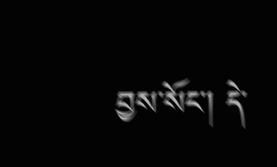བྱས་སོང་། དེ་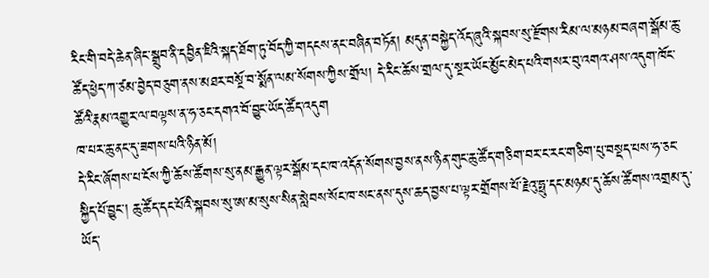རིང་གི་བདེ་ཆེན་ཞིང་སྒྲུབ་ནི་དབྱིན་ཇིའི་སྐད་ཐོག་ཏུ་བོད་ཀྱི་གདངས་ནང་བཞིན་བཏོན། མདུན་བསྐྱེད་འོད་ཞུའི་སྐབས་སུ་རྫོགས་རིམ་ལ་མཉམ་བཞག་སྒོམ་ཆུ་ཚོད་ཕྱེད་ཀ་ཙམ་བྱེད་བཅུག་ནས་མཐར་བསྔོ་བ་སྨོན་ལམ་སོགས་ཀྱིས་གྲོལ། དེ་རིང་ཆོས་གྲལ་དུ་སྔར་ཡོང་མྱོང་མེད་པའི་གསར་བུ་འགའ་ཤས་འདུག་ཁོང་ཚོའི་རྣམ་འགྱུར་ལ་བལྟས་ན་ཧ་ཅང་དགའ་བོ་བྱུང་ཡོད་ཚོད་འདུག
ཁ་པར་ཆུ་ནང་དུ་ཟགས་པའི་ཉིན་མོ།
དེ་རིང་ཞོགས་པ་ངོས་ཀྱི་ཆོས་ཚོགས་སུ་ནམ་རྒྱུན་ལྟར་སྒོམ་དང་ཁ་འདོན་སོགས་བྱས་ནས་ཉིན་གུང་ཆུ་ཚོད་གཅིག་བར་ང་རང་གཅིག་པུ་བསྡད་པས་ཧ་ཅང་སྐྱིད་པོ་བྱུང་། ཆུ་ཚོད་དང་པོའི་སྐབས་སུ་ཨ་མ་སུས་སིན་སླེབས་སོང་ཁ་སང་ནས་དུས་ཆད་བྱས་པ་ལྟར་གྲོགས་པོ་རྗེའུ་ཧྥུ་དང་མཉམ་དུ་ཆོས་ཚོགས་འགྲམ་དུ་ཡོད་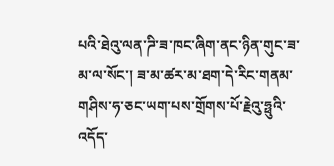པའི་ཐེའུ་ལན་ཌི་ཟ་ཁང་ཞིག་ནང་ཉིན་གུང་ཟ་མ་ལ་སོང་། ཟ་མ་ཚར་མ་ཐག་དེ་རིང་གནམ་གཤིས་ཧ་ཅང་ཡག་པས་གྲོགས་པོ་རྗེའུ་ཧྥུའི་འདོད་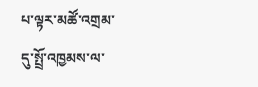པ་ལྟར་མཚོ་འགྲམ་དུ་སྤྲོ་འཁྱམས་ལ་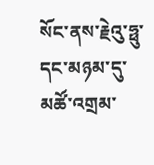སོང་ནས་རྗེའུ་ཧྥུ་དང་མཉམ་དུ་མཚོ་འགྲམ་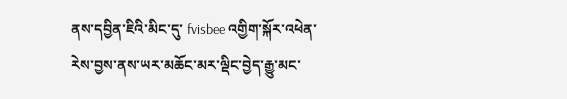ནས་དབྱིན་ཇིའི་མིང་དུ་ fvisbee འགྱིག་སྐོར་འཕེན་རེས་བྱས་ནས་ཡར་མཆོང་མར་ལྡིང་བྱེད་རྒྱུ་མང་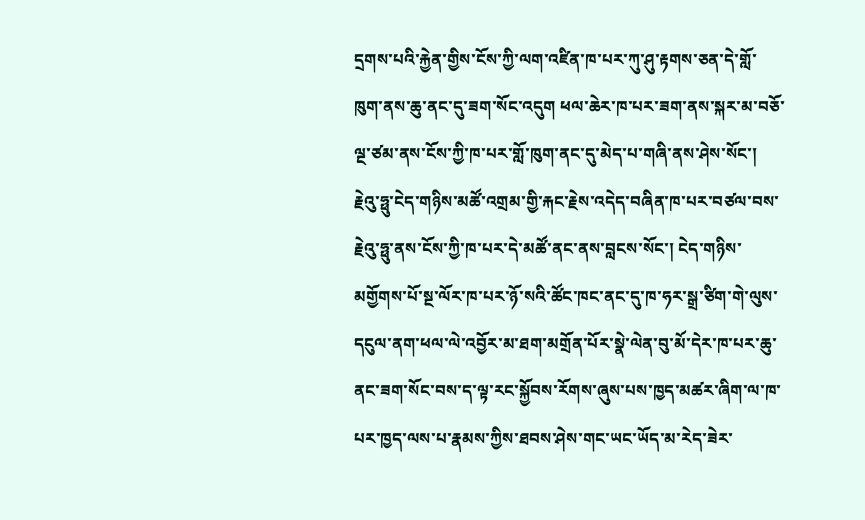དྲགས་པའི་རྐྱེན་གྱིས་ངོས་ཀྱི་ལག་འཛིན་ཁ་པར་ཀུ་ཤུ་རྟགས་ཅན་དེ་གློ་ཁུག་ནས་ཆུ་ནང་དུ་ཟག་སོང་འདུག ཕལ་ཆེར་ཁ་པར་ཟག་ནས་སྐར་མ་བཅོ་ལྔ་ཙམ་ནས་ངོས་ཀྱི་ཁ་པར་གློ་ཁུག་ནང་དུ་མེད་པ་གཞི་ནས་ཤེས་སོང་། རྗེའུ་ཧྥུ་ངེད་གཉིས་མཚོ་འགྲམ་གྱི་རྐང་རྗེས་འདེད་བཞིན་ཁ་པར་བཙལ་བས་རྗེའུ་ཧྥུ་ནས་ངོས་ཀྱི་ཁ་པར་དེ་མཚོ་ནང་ནས་བླངས་སོང་། ངེད་གཉིས་མགྱོགས་པོ་སྔ་ལོར་ཁ་པར་ཉོ་སའི་ཚོང་ཁང་ནང་དུ་ཁ་ཧར་སྒྲ་ཙིག་གེ་ལུས་དངུལ་ནག་ཕལ་ལེ་འབྱོར་མ་ཐག་མགྲོན་པོར་སྣེ་ལེན་བུ་མོ་དེར་ཁ་པར་ཆུ་ནང་ཟག་སོང་བས་ད་ལྟ་རང་སྐྱོབས་རོགས་ཞུས་པས་ཁྱད་མཚར་ཞིག་ལ་ཁ་པར་ཁྱད་ལས་པ་རྣམས་ཀྱིས་ཐབས་ཤེས་གང་ཡང་ཡོད་མ་རེད་ཟེར་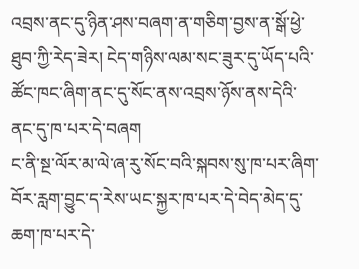འབྲས་ནང་དུ་ཉིན་ཤས་བཞག་ན་གཅིག་བྱས་ན་སྒོ་ཕྱེ་ཐུབ་ཀྱི་རེད་ཟེར། ངེད་གཉིས་ལམ་སང་ཟུར་དུ་ཡོད་པའི་ཚོང་ཁང་ཞིག་ནང་དུ་སོང་ནས་འབྲས་ཉོས་ནས་དེའི་ནང་དུ་ཁ་པར་དེ་བཞག
ང་ནི་སྔ་ལོར་མ་ལེ་ཞ་རུ་སོང་བའི་སྐབས་སུ་ཁ་པར་ཞིག་བོར་རླག་བྱུང་ད་རེས་ཡང་སྐྱར་ཁ་པར་དེ་བེད་མེད་དུ་ཆག་ཁ་པར་དེ་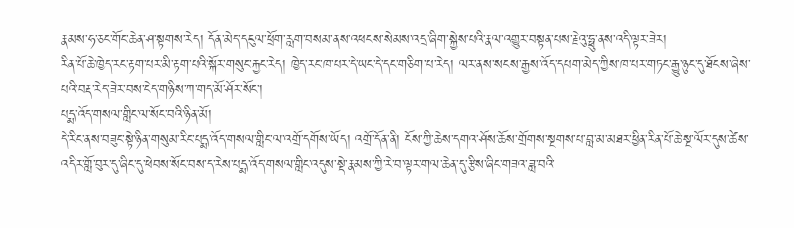རྣམས་ཧ་ཅང་གོང་ཆེན་ཤ་སྟགས་རེད། དོན་མེད་དངུལ་ཕྲོག་རླག་བསམ་ནས་འཕངས་སེམས་འདྲ་ཞིག་སྐྱེས་པའི་རྣལ་འགྱུར་བསྟན་པས་རྗེའུ་ཧྥུ་ནས་འདི་ལྟར་ཟེར།
རིན་པོ་ཆེ་ཁྱེད་རང་རྟག་པར་མི་རྟག་པའི་སྐོར་གསུང་རྐྱང་རེད། ཁྱེད་རང་ཁ་པར་དེ་ཡང་དེ་དང་གཅིག་པ་རེད། ལར་ནས་སངས་རྒྱས་འོད་དཔག་མེད་ཀྱིས་ཁ་པར་གཏང་རྒྱུ་ཉུང་དུ་ཐོངས་ཞེས་པའི་བརྡ་རེད་ཟེར་བས་ངེད་གཉིས་ཀ་གད་མོ་ཤོར་སོང་།
པདྨ་འོད་གསལ་གླིང་ལ་སོང་བའི་ཉིན་མོ།
དེ་རིང་ནས་བཟུང་སྟེ་ཉིན་གསུམ་རིང་པདྨ་འོད་གསལ་གླིང་ལ་འགྲོ་དགོས་ཡོད། འགྲོ་དོན་ནི། ངོས་ཀྱི་ཆེས་དགའ་ཤོས་ཆོས་གྲོགས་སྔགས་པ་བླ་མ་མཐར་ཕྱིན་རིན་པོ་ཆེ་སྔ་ལོར་དུས་ཚེས་འདིར་གློ་བུར་དུ་ཞིང་དུ་ཕེབས་སོང་བས་ད་རེས་པདྨ་འོད་གསལ་གླིང་འདུས་སྡེ་རྣམས་ཀྱི་རེ་བ་ལྟར་གལ་ཆེན་དུ་རྩིས་ཞིང་གཟའ་ཟླ་བའི་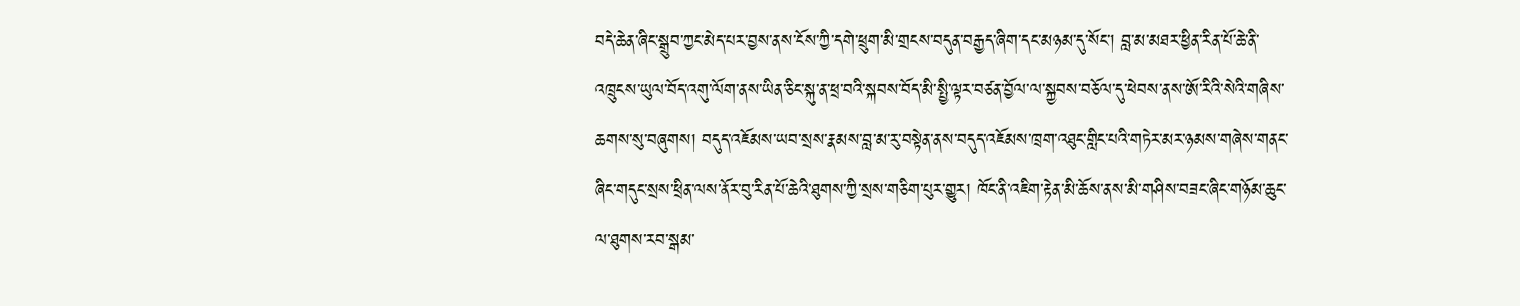བདེ་ཆེན་ཞིང་སྒྲུབ་ཀྱང་མེད་པར་བྱས་ནས་ངོས་ཀྱི་དགེ་ཕྲུག་མི་གྲངས་བདུན་བརྒྱད་ཞིག་དང་མཉམ་དུ་སོང་། བླ་མ་མཐར་ཕྱིན་རིན་པོ་ཆེ་ནི་འཁྲུངས་ཡུལ་བོད་འགུ་ལོག་ནས་ཡིན་ཅིང་སྐུ་ན་ཕྲ་བའི་སྐབས་བོད་མི་སྤྱི་ལྟར་བཙན་བྱོལ་ལ་སྐྱབས་བཅོལ་དུ་ཕེབས་ནས་ཨོ་རིའི་སེའི་གཞིས་ཆགས་སུ་བཞུགས། བདུད་འཇོམས་ཡབ་སྲས་རྣམས་བླ་མ་རུ་བསྟེན་ནས་བདུད་འཇོམས་ཁྲག་འཐུང་གླིང་པའི་གཏེར་མར་ཉམས་གཞེས་གནང་ཞིང་གདུང་སྲས་ཕྲིན་ལས་ནོར་བུ་རིན་པོ་ཆེའི་ཐུགས་ཀྱི་སྲས་གཅིག་པུར་གྱུར། ཁོང་ནི་འཇིག་རྟེན་མི་ཆོས་ནས་མི་གཤིས་བཟང་ཞིང་གཉོམ་ཆུང་ལ་ཐུགས་རབ་སྒམ་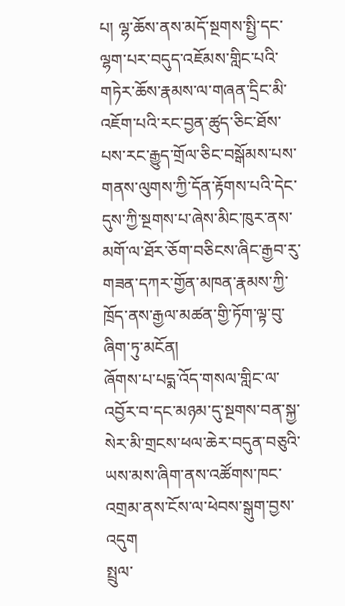པ། ལྷ་ཆོས་ནས་མདོ་སྔགས་སྤྱི་དང་ལྷག་པར་བདུད་འཇོམས་གླིང་པའི་གཏེར་ཆོས་རྣམས་ལ་གཞན་དྲིང་མི་འཇོག་པའི་རང་བྱན་ཚུད་ཅིང་ཐོས་པས་རང་རྒྱུད་གྲོལ་ཅིང་བསྒོམས་པས་གནས་ལུགས་ཀྱི་དོན་རྟོགས་པའི་དེང་དུས་ཀྱི་སྔགས་པ་ཞེས་མིང་ཁུར་ནས་མགོ་ལ་ཐོར་ཅོག་བཅིངས་ཞིང་རྒྱབ་རུ་གཟན་དཀར་གྱོན་མཁན་རྣམས་ཀྱི་ཁྲོད་ནས་རྒྱལ་མཚན་གྱི་ཏོག་ལྟ་བུ་ཞིག་ཏུ་མངོན།
ཞོགས་པ་པདྨ་འོད་གསལ་གླིང་ལ་འབྱོར་བ་དང་མཉམ་དུ་སྔགས་བན་སྐྱ་སེར་མི་གྲངས་ཕལ་ཆེར་བདུན་བཅུའི་ཡས་མས་ཞིག་ནས་འཚོགས་ཁང་འགྲམ་ནས་ངོས་ལ་ཕེབས་སྒུག་བྱས་འདུག
སྤྲུལ་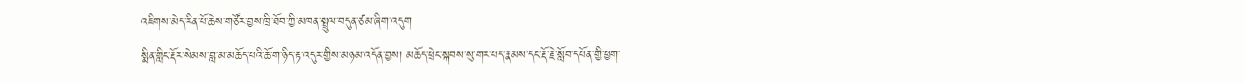འཇིགས་མེད་རིན་པོ་ཆེས་གཙོར་བྱས་ཁྲི་ཐོབ་ཀྱི་མཁན་སྤྲུལ་བདུན་ཙམ་ཞིག་འདུག
སྨིན་གླིང་རྡོར་སེམས་བླ་མ་མཆོད་པའི་ཆོ་ག་ཉིད་རྟ་འདུར་གྱིས་མཉམ་འདོན་བྱས། མཆོད་ཕྲེང་སྐབས་སུ་གར་པད་རྣམས་དང་རྡོ་རྗེ་སློབ་དཔོན་གྱི་ཕྱག་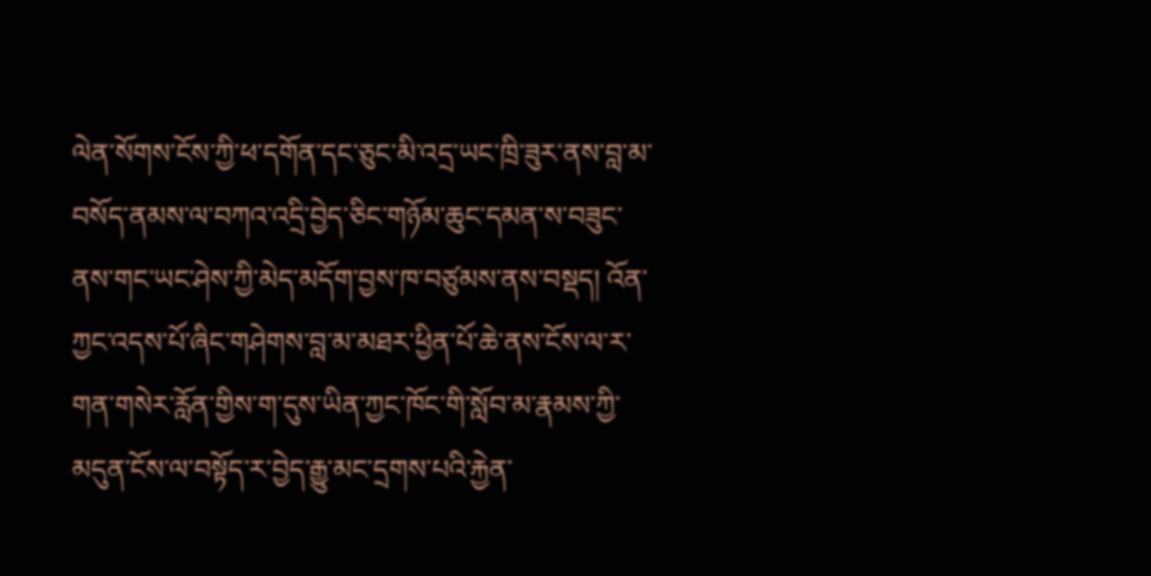ལེན་སོགས་ངོས་ཀྱི་ཕ་དགོན་དང་ཅུང་མི་འདྲ་ཡང་ཁྲི་ཟུར་ནས་བླ་མ་བསོད་ནམས་ལ་བཀའ་འདྲི་བྱེད་ཅིང་གཉོམ་ཆུང་དམན་ས་བཟུང་ནས་གང་ཡང་ཤེས་ཀྱི་མེད་མདོག་བྱས་ཁ་བཙུམས་ནས་བསྡད། འོན་ཀྱང་འདས་པོ་ཞིང་གཤེགས་བླ་མ་མཐར་ཕྱིན་པོ་ཆེ་ནས་ངོས་ལ་ར་གན་གསེར་རློན་གྱིས་ག་དུས་ཡིན་ཀྱང་ཁོང་གི་སློབ་མ་རྣམས་ཀྱི་མདུན་ངོས་ལ་བསྟོད་ར་བྱེད་རྒྱུ་མང་དྲགས་པའི་རྐྱེན་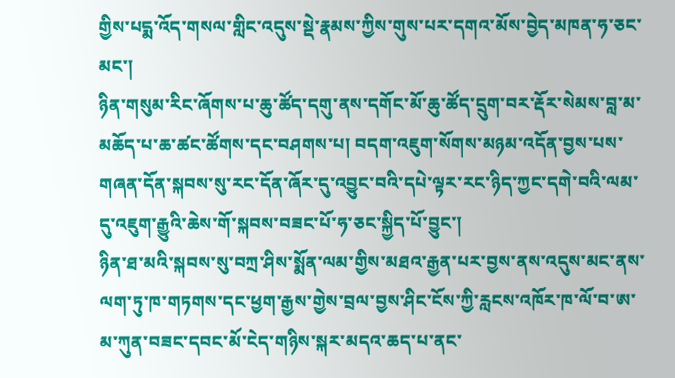གྱིས་པདྨ་འོད་གསལ་གླིང་འདུས་སྡེ་རྣམས་ཀྱིས་གུས་པར་དགའ་མོས་བྱེད་མཁན་ཧ་ཅང་མང་།
ཉིན་གསུམ་རིང་ཞོགས་པ་ཆུ་ཚོད་དགུ་ནས་དགོང་མོ་ཆུ་ཚོད་དྲུག་བར་རྡོར་སེམས་བླ་མ་མཆོད་པ་ཆ་ཚང་ཚོགས་དང་བཤགས་པ། བདག་འཇུག་སོགས་མཉམ་འདོན་བྱས་པས་གཞན་དོན་སྐབས་སུ་རང་དོན་ཞོར་དུ་འབྱུང་བའི་དཔེ་ལྟར་རང་ཉིད་ཀྱང་དགེ་བའི་ལམ་དུ་འཇུག་རྒྱུའི་ཆེས་གོ་སྐབས་བཟང་པོ་ཧ་ཅང་སྐྱིད་པོ་བྱུང་།
ཉིན་ཐ་མའི་སྐབས་སུ་བཀྲ་ཤིས་སྨོན་ལམ་གྱིས་མཐའ་རྒྱན་པར་བྱས་ནས་འདུས་མང་ནས་ལག་ཏུ་ཁ་གཏགས་དང་ཕྱག་རྒྱས་གྱེས་བྲལ་བྱས་ཤིང་ངོས་ཀྱི་རླངས་འཁོར་ཁ་ལོ་བ་ཨ་མ་ཀུན་བཟང་དབང་མོ་ངེད་གཉིས་སྐར་མདའ་ཆད་པ་ནང་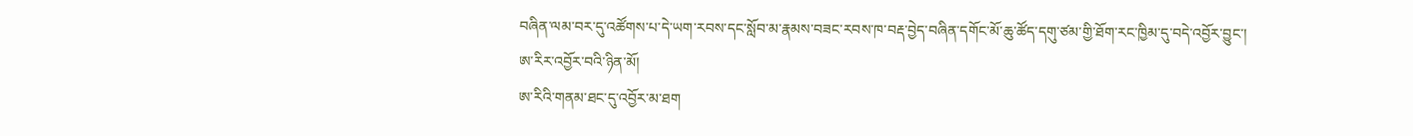བཞིན་ལམ་བར་དུ་འཚོགས་པ་དེ་ཡག་རབས་དང་སློབ་མ་རྣམས་བཟང་རབས་ཁ་བརྡ་བྱེད་བཞིན་དགོང་མོ་ཆུ་ཚོད་དགུ་ཙམ་གྱི་ཐོག་རང་ཁྱིམ་དུ་བདེ་འབྱོར་བྱུང་།
ཨ་རིར་འབྱོར་བའི་ཉིན་མོ།
ཨ་རིའི་གནམ་ཐང་དུ་འབྱོར་མ་ཐག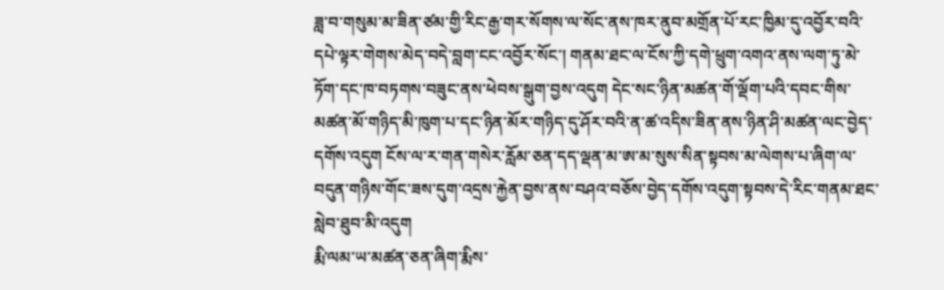ཟླ་བ་གསུམ་མ་ཟིན་ཙམ་གྱི་རིང་རྒྱ་གར་སོགས་ལ་སོང་ནས་ཁར་ནུབ་མགྲོན་པོ་རང་ཁྱིམ་དུ་འབྱོར་བའི་དཔེ་ལྟར་གེགས་མེད་བདེ་བླག་ངང་འབྱོར་སོང་། གནམ་ཐང་ལ་ངོས་ཀྱི་དགེ་ཕྲུག་འགའ་ནས་ལག་ཏུ་མེ་ཏོག་དང་ཁ་བཏགས་བཟུང་ནས་ཕེབས་སྒུག་བྱས་འདུག དེང་སང་ཉིན་མཚན་གོ་ལྡོག་པའི་དབང་གིས་མཚན་མོ་གཉིད་མི་ཁུག་པ་དང་ཉིན་མོར་གཉིད་དུ་ཤོར་བའི་ན་ཚ་འདིས་ཟིན་ནས་ཉིན་ཤི་མཚན་ལང་བྱེད་དགོས་འདུག ངོས་ལ་ར་གན་གསེར་རློམ་ཅན་དད་ལྡན་མ་ཨ་མ་སུས་སིན་སྟབས་མ་ལེགས་པ་ཞིག་ལ་བདུན་གཉིས་གོང་ཟས་དུག་འདྲས་རྐྱེན་བྱས་ནས་བཤའ་བཅོས་བྱེད་དགོས་འདུག་སྟབས་དེ་རིང་གནམ་ཐང་སླེབ་ཐུབ་མི་འདུག
རྨི་ལམ་ཡ་མཚན་ཅན་ཞིག་རྨིས་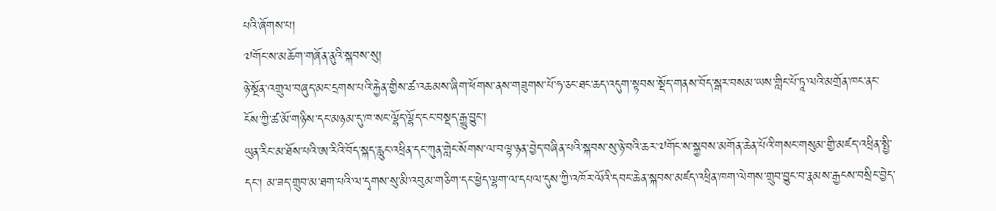པའི་ཞོགས་པ།
༧གོང་ས་མཆོག་གཞོན་ནུའི་སྐབས་སུ།
ཉེ་སྔོན་འགྲུལ་བཞུད་མང་དྲགས་པའི་རྐྱེན་གྱིས་ཚ་འཆམས་ཞིག་ཕོགས་ནས་གཟུགས་པོ་ཧ་ཅང་ཐང་ཆད་འདུག་སྟབས་སྡོད་གནས་བོད་སྒར་བསམ་ཡས་གླིང་པོ་ཏཱ་ལའི་མགྲོན་ཁང་ནང་ངོས་ཀྱི་ཚ་མོ་གཉིས་དང་མཉམ་དུ་ཁ་སང་ལྷོད་ལྷོད་ངང་བསྡད་རྒྱུ་བྱུང་།
ཡུན་རིང་མ་ཐོས་པའི་ཨ་རིའི་བོད་སྐད་རླུང་འཕྲིན་དང་ཀུན་གླེང་སོགས་ལ་བལྟ་ཉན་བྱེད་བཞིན་པའི་སྐབས་སུ་ཉེ་བའི་ཆར་༧གོང་ས་སྐྱབས་མགོན་ཆེན་པོའི་གསང་གསུམ་གྱི་མཛད་འཕྲིན་སྤྱི་དང་། མ་ཟད་གྲུབ་མ་ཐག་པའི་ལ་དྭགས་སུ་མི་འབུམ་གཅིག་དང་ཕྱེད་ལྷག་ལ་དཔལ་དུས་ཀྱི་འཁོར་ལོའི་དབང་ཆེན་སྐབས་མཛད་འཕྲིན་ཁག་ལེགས་གྲུབ་བྱུང་བ་རྣམས་རྒྱངས་བསྲིང་བྱེད་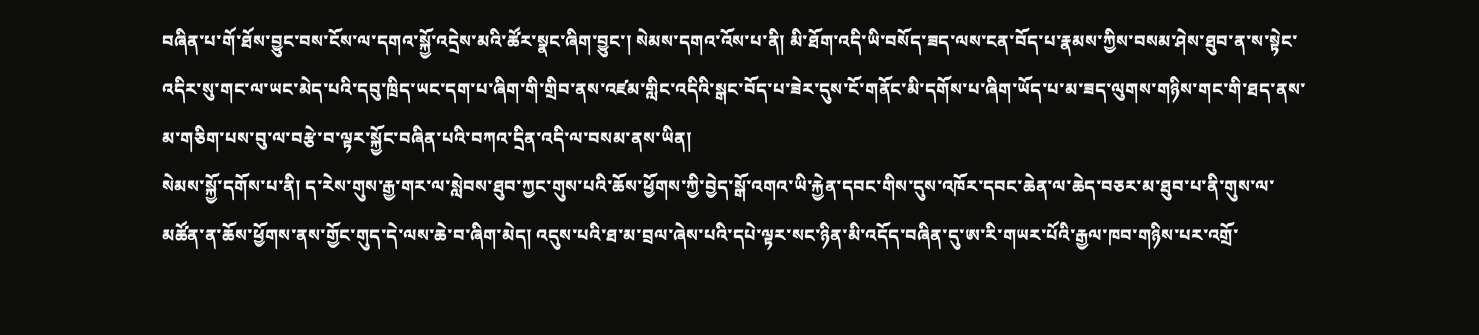བཞིན་པ་གོ་ཐོས་བྱུང་བས་ངོས་ལ་དགའ་སྐྱོ་འདྲེས་མའི་ཚོར་སྣང་ཞིག་བྱུང་། སེམས་དགའ་འོས་པ་ནི། མི་ཐོག་འདི་ཡི་བསོད་ཟད་ལས་ངན་བོད་པ་རྣམས་ཀྱིས་བསམ་ཤེས་ཐུབ་ན་ས་སྟེང་འདིར་སུ་གང་ལ་ཡང་མེད་པའི་དབུ་ཁྲིད་ཡང་དག་པ་ཞིག་གི་གྲིབ་ནས་འཛམ་གླིང་འདིའི་སྒང་བོད་པ་ཟེར་དུས་ངོ་གནོང་མི་དགོས་པ་ཞིག་ཡོད་པ་མ་ཟད་ལུགས་གཉིས་གང་གི་ཐད་ནས་མ་གཅིག་པས་བུ་ལ་བརྩེ་བ་ལྟར་སྐྱོང་བཞིན་པའི་བཀའ་དྲིན་འདི་ལ་བསམ་ནས་ཡིན།
སེམས་སྐྱོ་དགོས་པ་ནི། ད་རེས་གུས་རྒྱ་གར་ལ་སླེབས་ཐུབ་ཀྱང་གུས་པའི་ཆོས་ཕྱོགས་ཀྱི་བྱེད་སྒོ་འགའ་ཡི་རྐྱེན་དབང་གིས་དུས་འཁོར་དབང་ཆེན་ལ་ཆེད་བཅར་མ་ཐུབ་པ་ནི་གུས་ལ་མཚོན་ན་ཆོས་ཕྱོགས་ནས་གྱོང་གུད་དེ་ལས་ཆེ་བ་ཞིག་མེད། འདུས་པའི་ཐ་མ་བྲལ་ཞེས་པའི་དཔེ་ལྟར་སང་ཉིན་མི་འདོད་བཞིན་དུ་ཨ་རི་གཡར་པོའི་རྒྱལ་ཁབ་གཉིས་པར་འགྲོ་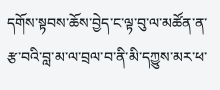དགོས་སྟབས་ཆོས་བྱེད་ང་ལྟ་བུ་ལ་མཚོན་ན་རྩ་བའི་བླ་མ་ལ་བྲལ་བ་ནི་མི་དཀྱུས་མར་ཕ་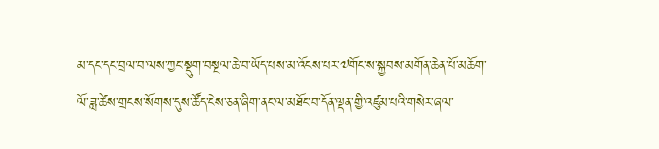མ་དང་དང་བྲལ་བ་ལས་ཀྱང་སྡུག་བསྔལ་ཆེ་བ་ཡོད་པས་མ་འོངས་པར་༧གོང་ས་སྐྱབས་མགོན་ཆེན་པོ་མཆོག་ལོ་ཟླ་ཚེས་གྲངས་སོགས་དུས་ཚོད་ངེས་ཅན་ཞིག་ནང་ལ་མཐོང་བ་དོན་ལྡན་གྱི་འཛུམ་པའི་གསེར་ཞལ་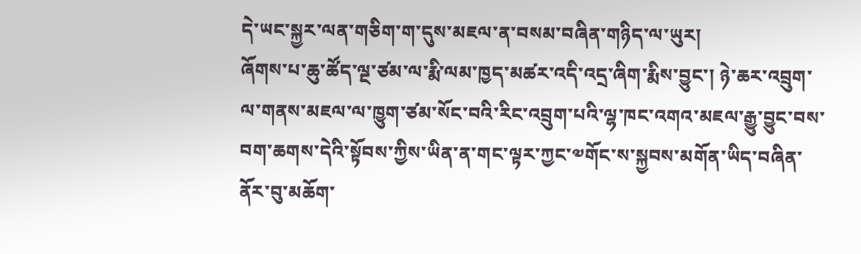དེ་ཡང་སྐྱར་ལན་གཅིག་ག་དུས་མཇལ་ན་བསམ་བཞིན་གཉིད་ལ་ཡུར།
ཞོགས་པ་ཆུ་ཚོད་ལྔ་ཙམ་ལ་རྨི་ལམ་ཁྱད་མཚར་འདི་འདྲ་ཞིག་རྨིས་བྱུང་། ཉེ་ཆར་འབྲུག་ལ་གནས་མཇལ་ལ་ཁྱུག་ཙམ་སོང་བའི་རིང་འབྲུག་པའི་ལྷ་ཁང་འགའ་མཇལ་རྒྱུ་བྱུང་བས་བག་ཆགས་དེའི་སྟོབས་ཀྱིས་ཡིན་ན་གང་ལྟར་ཀྱང་༧གོང་ས་སྐྱབས་མགོན་ཡིད་བཞིན་ནོར་བུ་མཆོག་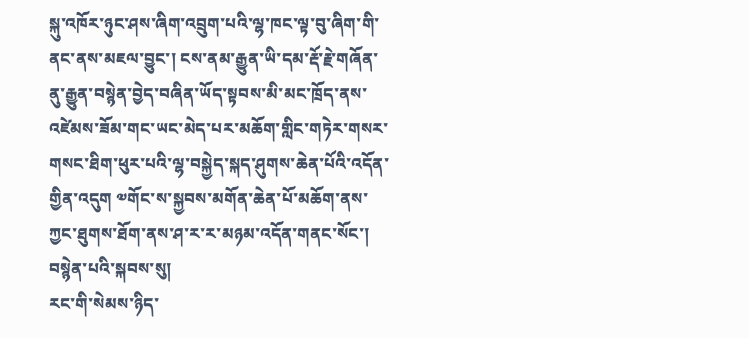སྐུ་འཁོར་ཉུང་ཤས་ཞིག་འབྲུག་པའི་ལྷ་ཁང་ལྟ་བུ་ཞིག་གི་ནང་ནས་མཇལ་བྱུང་། ངས་ནམ་རྒྱུན་ཡི་དམ་རྡོ་རྗེ་གཞོན་ནུ་རྒྱུན་བསྙེན་བྱེད་བཞིན་ཡོད་སྟབས་མི་མང་ཁྲོད་ནས་འཛེམས་ཟོམ་གང་ཡང་མེད་པར་མཆོག་གླིང་གཏེར་གསར་གསང་ཐིག་ཕུར་པའི་ལྷ་བསྐྱེད་སྐད་ཤུགས་ཆེན་པོའི་འདོན་གྱིན་འདུག ༧གོང་ས་སྐྱབས་མགོན་ཆེན་པོ་མཆོག་ནས་ཀྱང་ཐུགས་ཐོག་ནས་ཤ་ར་ར་མཉམ་འདོན་གནང་སོང་། བསྙེན་པའི་སྐབས་སུ།
རང་གི་སེམས་ཉིད་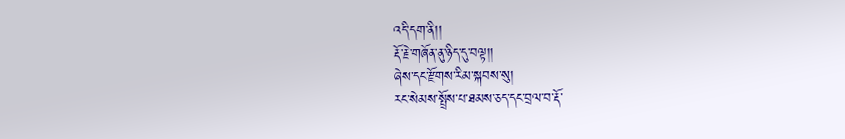འདི་དག་ནི།།
རྡོ་རྗེ་གཞོན་ནུ་ཉིད་དུ་བལྟ།།
ཞེས་དང་རྫོགས་རིམ་སྐབས་སུ།
རང་སེམས་སྤྲོས་པ་ཐམས་ཅད་དང་བྲལ་བ་རྡོ་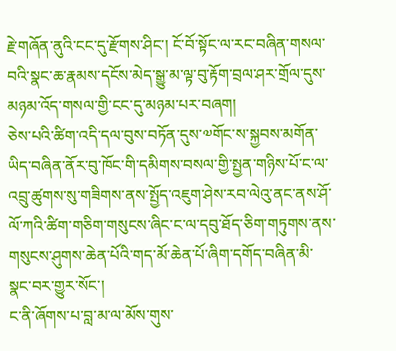རྗེ་གཞོན་ནུའི་ངང་དུ་རྫོགས་ཤིང་། ངོ་བོ་སྟོང་ལ་རང་བཞིན་གསལ་བའི་སྣང་ཆ་རྣམས་དངོས་མེད་སྒྱུ་མ་ལྟ་བུ་རྟོག་བྲལ་ཤར་གྲོལ་དུས་མཉམ་འོད་གསལ་གྱི་ངང་དུ་མཉམ་པར་བཞག།
ཅེས་པའི་ཚིག་འདི་དལ་བུས་བཏོན་དུས་༧གོང་ས་སྐྱབས་མགོན་ཡིད་བཞིན་ནོར་བུ་ཁོང་གི་དམིགས་བསལ་གྱི་སྤྱན་གཉིས་པོ་ང་ལ་འབྲུ་ཚུགས་སུ་གཟིགས་ནས་སྤྱོད་འཇུག་ཤེས་རབ་ལེའུ་ནང་ནས་ཤོ་ལོ་ཀའི་ཚིག་གཅིག་གསུངས་ཞིང་ང་ལ་དབུ་ཐོད་ཅིག་གཏུགས་ནས་གསུངས་ཤུགས་ཆེན་པོའི་གད་མོ་ཆེན་པོ་ཞིག་དགོད་བཞིན་མི་སྣང་བར་གྱུར་སོང་།
ང་ནི་ཞོགས་པ་བླ་མ་ལ་མོས་གུས་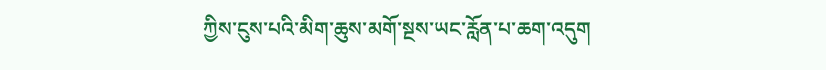ཀྱིས་ངུས་པའི་མིག་ཆུས་མགོ་སྔས་ཡང་རློན་པ་ཆག་འདུག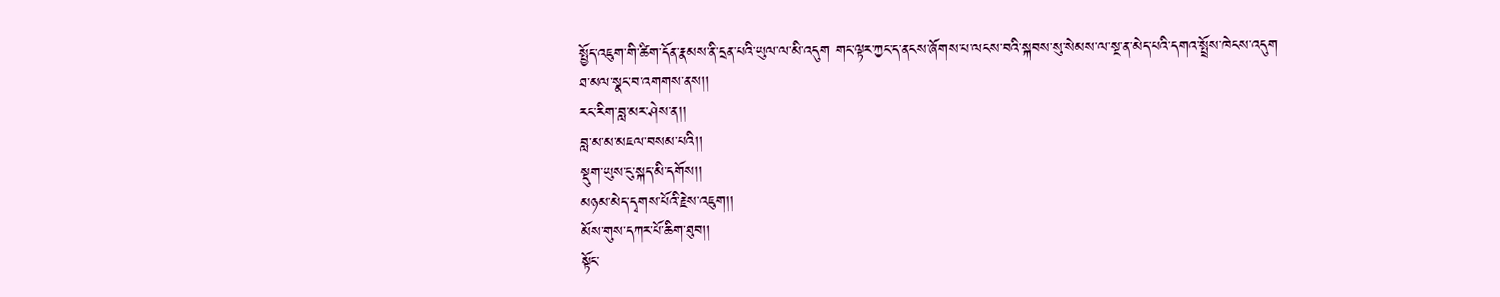སྤྱོད་འཇུག་གི་ཚིག་དོན་རྣམས་ནི་དྲན་པའི་ཡུལ་ལ་མི་འདུག གང་ལྟར་ཀྱང་ད་ནངས་ཞོགས་པ་ལངས་བའི་སྐབས་སུ་སེམས་ལ་སྔ་ན་མེད་པའི་དགའ་སྤྲོས་ཁེངས་འདུག
ཐ་མལ་སྣང་བ་འགགས་ནས།།
རང་རིག་བླ་མར་ཤེས་ན།།
བླ་མ་མ་མཇལ་བསམ་པའི།།
སྡུག་ཡུས་ངུ་སྐད་མི་དགོས།།
མཉམ་མེད་དྭགས་པོའི་རྗེས་འཇུག།།
མོས་གུས་དཀར་པོ་ཆིག་ཐུབ།།
སྟོང་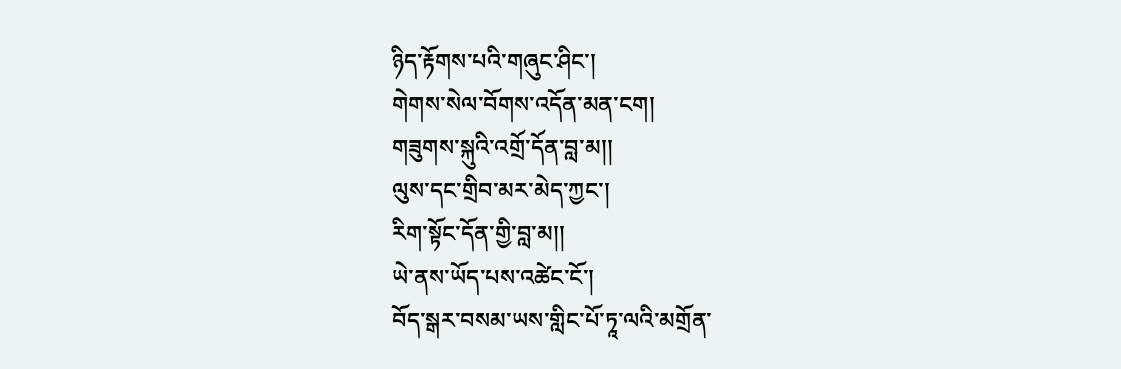ཉིད་རྟོགས་པའི་གཞུང་ཤིང་།
གེགས་སེལ་བོགས་འདོན་མན་ངག།
གཟུགས་སྐུའི་འགྲོ་དོན་བླ་མ།།
ལུས་དང་གྲིབ་མར་མེད་ཀྱང་།
རིག་སྟོང་དོན་གྱི་བླ་མ།།
ཡེ་ནས་ཡོད་པས་འཚེང་ངོ་།
བོད་སྒར་བསམ་ཡས་གླིང་པོ་ཏཱ་ལའི་མགྲོན་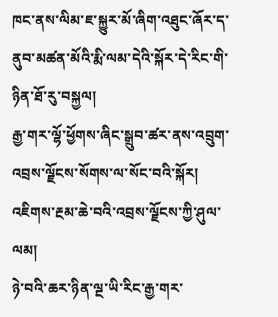ཁང་ནས་ལིམ་ཇ་སྐྱུར་མོ་ཞིག་འཐུང་ཞོར་ད་ནུབ་མཚན་མོའི་རྨི་ལམ་དེའི་སྐོར་དེ་རིང་གི་ཉིན་ཐོ་རུ་བསྐྱལ།
རྒྱ་གར་ལྷོ་ཕྱོགས་ཞིང་སྒྲུབ་ཚར་ནས་འབྲུག་འབྲས་ལྗོངས་སོགས་ལ་སོང་བའི་སྐོར།
འཇིགས་རྔམ་ཆེ་བའི་འབྲས་ལྗོངས་ཀྱི་ཤུལ་ལམ།
ཉེ་བའི་ཆར་ཉིན་ལྔ་ཡི་རིང་རྒྱ་གར་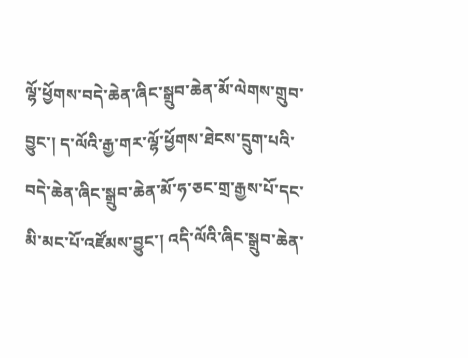ལྷོ་ཕྱོགས་བདེ་ཆེན་ཞིང་སྒྲུབ་ཆེན་མོ་ལེགས་གྲུབ་བྱུང་། ད་ལོའི་རྒྱ་གར་ལྷོ་ཕྱོགས་ཐེངས་དྲུག་པའི་བདེ་ཆེན་ཞིང་སྒྲུབ་ཆེན་མོ་ཧ་ཅང་གྲ་རྒྱས་པོ་དང་མི་མང་པོ་འཛོམས་བྱུང་། འདི་ལོའི་ཞིང་སྒྲུབ་ཆེན་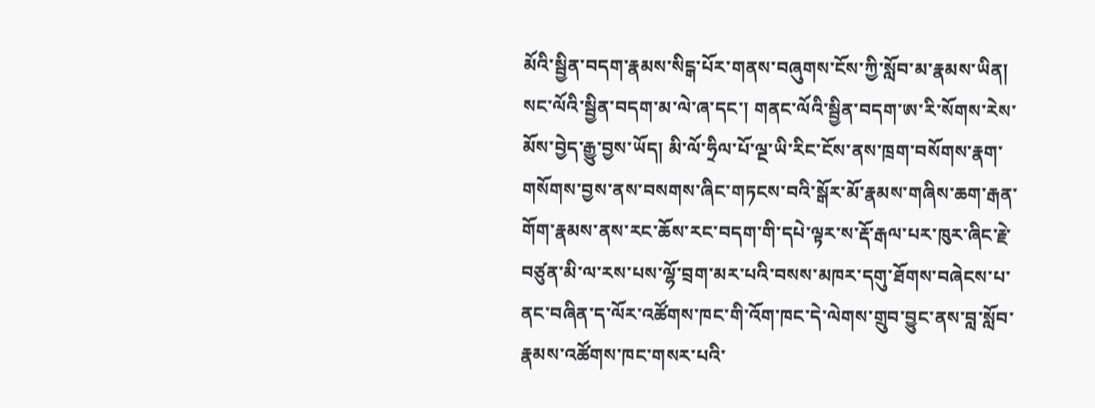མོའི་སྦྱིན་བདག་རྣམས་སིངྒ་པོར་གནས་བཞུགས་ངོས་ཀྱི་སློབ་མ་རྣམས་ཡིན། སང་ལོའི་སྦྱིན་བདག་མ་ལེ་ཞ་དང་། གནང་ལོའི་སྦྱིན་བདག་ཨ་རི་སོགས་རེས་མོས་བྱེད་རྒྱུ་བྱས་ཡོད། མི་ལོ་ཧྲིལ་པོ་ལྔ་ཡི་རིང་ངོས་ནས་ཁྲག་བསོགས་རྣག་གསོགས་བྱས་ནས་བསགས་ཞིང་གཏངས་བའི་སྒོར་མོ་རྣམས་གཞིས་ཆག་རྒན་གོག་རྣམས་ནས་རང་ཆོས་རང་བདག་གི་དཔེ་ལྟར་ས་རྡོ་རྒལ་པར་ཁུར་ཞིང་རྗེ་བཙུན་མི་ལ་རས་པས་ལྷོ་བྲག་མར་པའི་བསས་མཁར་དགུ་ཐོགས་བཞེངས་པ་ནང་བཞིན་ད་ལོར་འཚོགས་ཁང་གི་འོག་ཁང་དེ་ལེགས་གྲུབ་བྱུང་ནས་བླ་སློབ་རྣམས་འཚོགས་ཁང་གསར་པའི་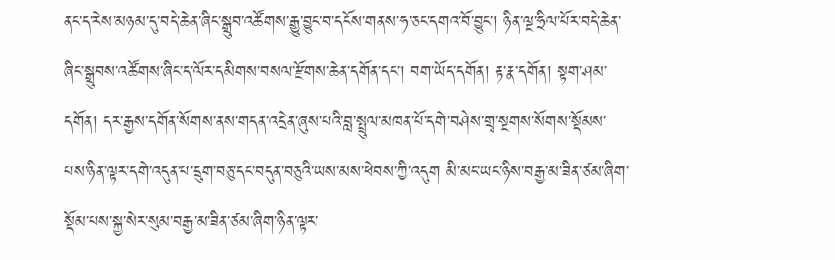ནང་ད་རེས་མཉམ་དུ་བདེ་ཆེན་ཞིང་སྒྲུབ་འཚོགས་རྒྱུ་བྱུང་བ་དངོས་གནས་ཧ་ཅང་དགའ་བོ་བྱུང་། ཉིན་ལྔ་ཧྲིལ་པོར་བདེ་ཆེན་ཞིང་སྒྲུབས་འཚོགས་ཞིང་ད་ལོར་དམིགས་བསལ་རྫོགས་ཆེན་དགོན་དང་། བག་ཡོད་དགོན། རྟ་རྣ་དགོན། སྟག་ཤམ་དགོན། དར་རྒྱས་དགོན་སོགས་ནས་གདན་འདྲེན་ཞུས་པའི་བླ་སྤྲུལ་མཁན་པོ་དགེ་བཤེས་གྲྭ་སྔགས་སོགས་སྡོམས་པས་ཉིན་ལྟར་དགེ་འདུན་པ་དྲུག་བཅུ་དང་བདུན་བཅུའི་ཡས་མས་ཕེབས་ཀྱི་འདུག མི་མང་ཡང་ཉིས་བརྒྱ་མ་ཟིན་ཙམ་ཞིག་སྡོམ་པས་སྐྱ་སེར་སུམ་བརྒྱ་མ་ཟིན་ཙམ་ཞིག་ཉིན་ལྟར་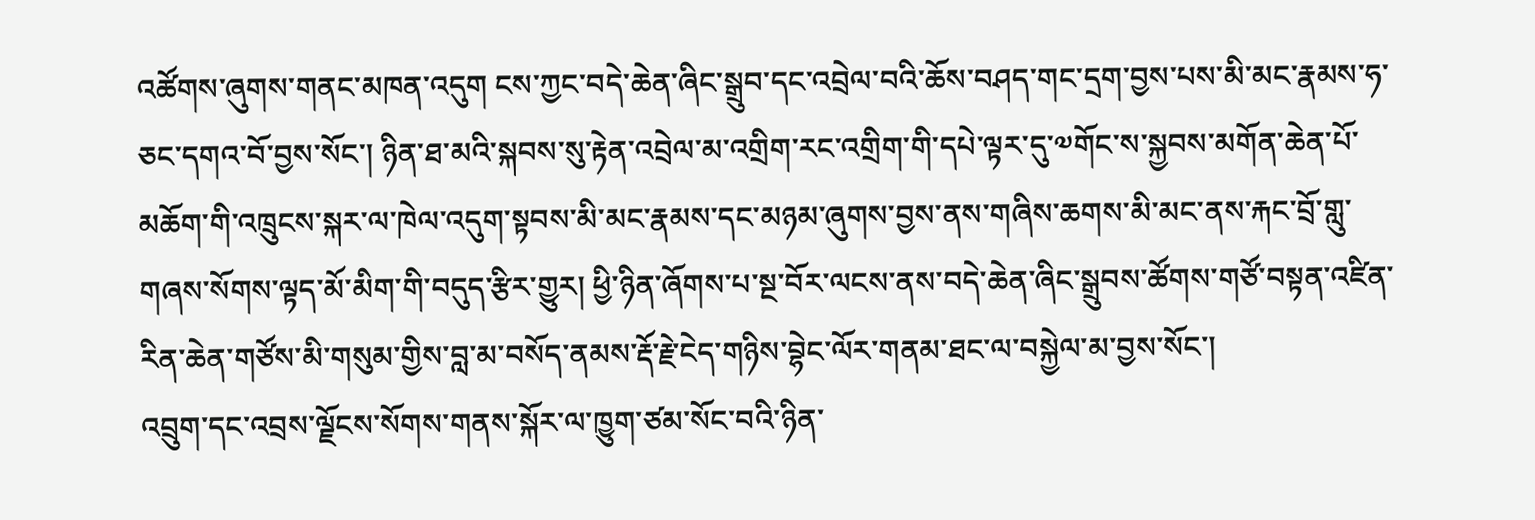འཚོགས་ཞུགས་གནང་མཁན་འདུག ངས་ཀྱང་བདེ་ཆེན་ཞིང་སྒྲུབ་དང་འབྲེལ་བའི་ཆོས་བཤད་གང་དྲག་བྱས་པས་མི་མང་རྣམས་ཧ་ཅང་དགའ་བོ་བྱས་སོང་། ཉིན་ཐ་མའི་སྐབས་སུ་རྟེན་འབྲེལ་མ་འགྲིག་རང་འགྲིག་གི་དཔེ་ལྟར་དུ་༧གོང་ས་སྐྱབས་མགོན་ཆེན་པོ་མཆོག་གི་འཁྲུངས་སྐར་ལ་ཁེལ་འདུག་སྟབས་མི་མང་རྣམས་དང་མཉམ་ཞུགས་བྱས་ནས་གཞིས་ཆགས་མི་མང་ནས་རྐང་བྲོ་གླུ་གཞས་སོགས་ལྟད་མོ་མིག་གི་བདུད་རྩིར་གྱུར། ཕྱི་ཉིན་ཞོགས་པ་སྔ་བོར་ལངས་ནས་བདེ་ཆེན་ཞིང་སྒྲུབས་ཚོགས་གཙོ་བསྟན་འཛིན་རིན་ཆེན་གཙོས་མི་གསུམ་གྱིས་བླ་མ་བསོད་ནམས་རྡོ་རྗེ་ངེད་གཉིས་བྷེང་ལོར་གནམ་ཐང་ལ་བསྐྱེལ་མ་བྱས་སོང་།
འབྲུག་དང་འབྲས་ལྗོངས་སོགས་གནས་སྐོར་ལ་ཁྱུག་ཙམ་སོང་བའི་ཉིན་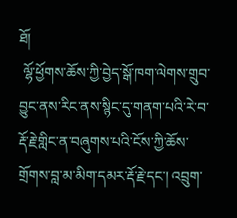ཐོ།
 ལྷོ་ཕྱོགས་ཆོས་ཀྱི་བྱེད་སྒོ་ཁག་ལེགས་གྲུབ་བྱུང་ནས་རིང་ནས་སྙིང་དུ་གནག་པའི་རེ་བ་རྡོ་རྗེ་གླིང་ན་བཞུགས་པའི་ངོས་ཀྱི་ཆོས་གྲོགས་བླ་མ་མིག་དམར་རྡོ་རྗེ་དང་། འབྲུག་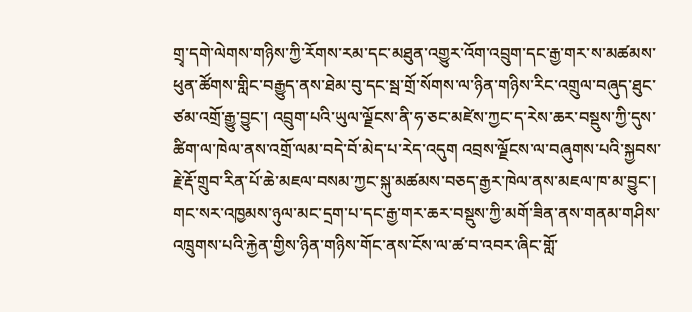གྲྭ་དགེ་ལེགས་གཉིས་ཀྱི་རོགས་རམ་དང་མཐུན་འགྱུར་འོག་འབྲུག་དང་རྒྱ་གར་ས་མཚམས་ཕུན་ཚོགས་གླིང་བརྒྱུད་ནས་ཐེམ་བུ་དང་སྦ་གྲོ་སོགས་ལ་ཉིན་གཉིས་རིང་འགྲུལ་བཞུད་ཐུང་ཙམ་འགྲོ་རྒྱུ་བྱུང་། འབྲུག་པའི་ཡུལ་ལྗོངས་ནི་ཧ་ཅང་མཛེས་ཀྱང་ད་རེས་ཆར་བསྡུས་ཀྱི་དུས་ཚིག་ལ་ཁེལ་ནས་འགྲོ་ལམ་བདེ་བོ་མེད་པ་རེད་འདུག འབྲས་ལྗོངས་ལ་བཞུགས་པའི་སྐྱབས་རྗེ་རྡོ་གྲུབ་རིན་པོ་ཆེ་མཇལ་བསམ་ཀྱང་སྐུ་མཚམས་བཅད་རྒྱར་ཁེལ་ནས་མཇལ་ཁ་མ་བྱུང་། གང་སར་འཁྱམས་ཉུལ་མང་དྲག་པ་དང་རྒྱ་གར་ཆར་བསྡུས་ཀྱི་མགོ་ཟིན་ནས་གནམ་གཤིས་འཁྲུགས་པའི་རྐྱེན་གྱིས་ཉིན་གཉིས་གོང་ནས་ངོས་ལ་ཚ་བ་འབར་ཞིང་གློ་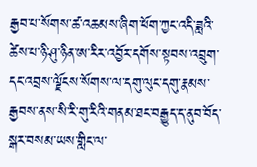རྒྱབ་པ་སོགས་ཚ་འཆམས་ཞིག་ཕོག་ཀྱང་འདི་ཟླའི་ཚེས་པ་ཉི་ཤུ་ཉིན་ཨ་རིར་འབྱོར་དགོས་སྟབས་འབྲུག་དང་འབྲས་ལྗོངས་སོགས་ལ་དགུ་ལུང་དགུ་རྣམས་རྒྱབས་ནས་སི་རི་གུ་རིའི་གནམ་ཐང་བརྒྱུད་ད་ནུབ་བོད་སྒར་བསམ་ཡས་གླིང་ལ་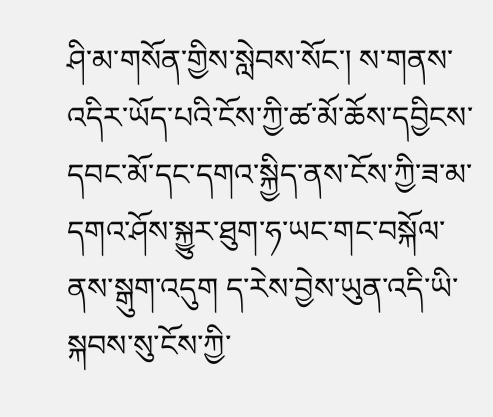ཤི་མ་གསོན་གྱིས་སླེབས་སོང་། ས་གནས་འདིར་ཡོད་པའི་ངོས་ཀྱི་ཚ་མོ་ཆོས་དབྱིངས་དབང་མོ་དང་དགའ་སྐྱིད་ནས་ངོས་ཀྱི་ཟ་མ་དགའ་ཤོས་སྐྱུར་ཐུག་ཧ་ཡང་གང་བསྐོལ་ནས་སྒུག་འདུག ད་རེས་བྱེས་ཡུན་འདི་ཡི་སྐབས་སུ་ངོས་ཀྱི་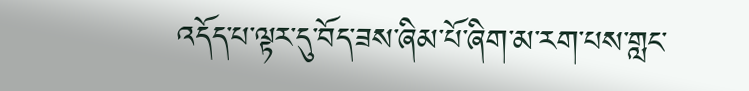འདོད་པ་ལྟར་དུ་བོད་ཟས་ཞིམ་པོ་ཞིག་མ་རག་པས་གླང་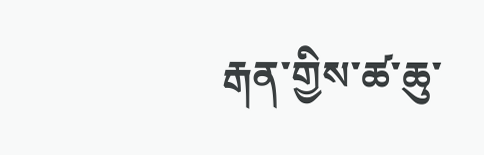རྒན་གྱིས་ཚ་ཆུ་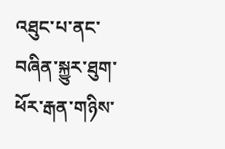འཐུང་པ་ནང་བཞིན་སྐྱུར་ཐུག་ཕོར་རྒན་གཉིས་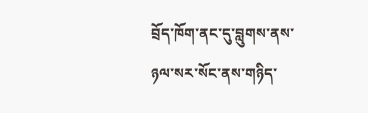བྲོད་ཁོག་ནང་དུ་བླུགས་ནས་ཉལ་སར་སོང་ནས་གཉིད་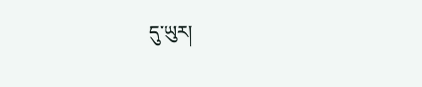དུ་ཡུར།